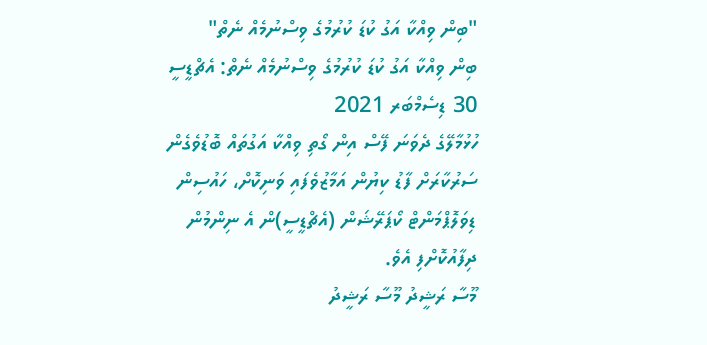"ބިން ވިއްކާ އަގު ކުޑަ ކުރުމުގެ ވިސްނުމެއް ނެތް"
ބިން ވިއްކާ އަގު ކުޑަ ކުރުމުގެ ވިސްނުމެއް ނެތް: އެޗްޑީސީ
30 ޑިސެމްބަރ 2021
ހުޅުމާލޭގެ ދެވަނަ ފޭސް އިން ގޯތި ވިއްކާ އަގުތައް ބޮޑުވެގެން ސަރުކާރަށް ފާޑު ކިޔުން އަމާޒުވެފައި ވަނިކޮށް، ހައުސިން ޑިވަލޮޕްމަންޓް ކޯޕަރޭޝަން (އެޗްޑީސީ)ން އެ ނިންމުން ދިފާއުކޮށްފި އެވެ.
މޫސާ ރަޝީދު މޫސާ ރަޝީދު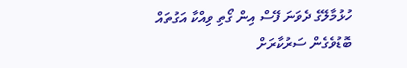ހުޅުމާލޭގެ ދެވަނަ ފޭސް އިން ގޯތި ވިއްކާ އަގުތައް ބޮޑުވެގެން ސަރުކާރަށް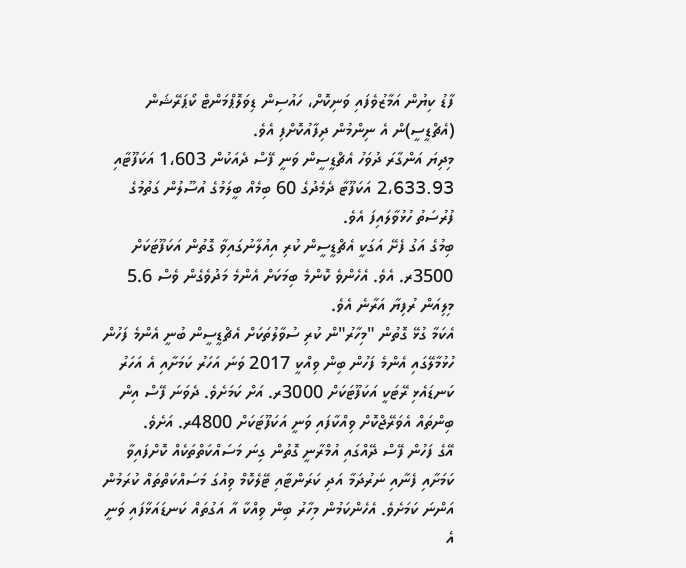ފާޑު ކިޔުން އަމާޒުވެފައި ވަނިކޮށް، ހައުސިން ޑިވަލޮޕްމަންޓް ކޯޕަރޭޝަން (އެޗްޑީސީ)ން އެ ނިންމުން ދިފާއުކޮށްފި އެވެ.
މިދިޔަ އަންގާރަ ދުވަހު އެޗްޑީސީން ވަނީ ފޭސް ދެއަކުން 1،603 އަކަފޫޓާއި 2،633.93 އަކަފޫޓާ ދެމެދުގެ 60 ބިމެއް ބީލަމުގެ އުސޫލުން ގަތުމުގެ ފުރުސަތު ހުޅުވާލައިފަ އެވެ.
ބިމުގެ އަގު ފެށޭ އަގަކީ އެޗްޑީސީން ކުރި އިއުލާނުގައިވާ ގޮތުން އަކަފޫޓަކަށް 3500ރ. އެވެ. އެހެންވެ ކޮންމެ ބިމަކަށް އެންމެ މަދުވެގެން ވެސް 5.6 މިލިއަން ރުފިޔާ އަރާނެ އެވެ.
އެކަމާ ގުޅޭ ގޮތުން "މިހާރު"ން ކުރި ސުވާލުތަކަށް އެޗްޑީސީން ބުނީ އެންމެ ފަހުން ހުޅުމާލޭގައި އެންމެ ފަހުން ބިން ވިއްކީ 2017 ވަނަ އަހަރު ކަމަށާއި އެ އަހަރު ކަނޑައެޅި ރޭޓަކީ އަކަފޫޓަކަށް 3000ރ. އަށް ކަމަށެވެ. ދެވަނަ ފޭސް އިން ބިންތައް އެވަރޭޖްކޮށް ވިއްކާފައި ވަނީ އަކަފޫޓަކަށް 4800ރ. އަށެވެ.
އޭގެ ފަހުން ފޭސް ދޭއްގައި އުމްރާނީ ގޮތުން ގިނަ މަސައްކަތްތަކެއް ކޮށްފައިވާ ކަމަށާއި ފެނާއި ނަރުދަމާ އަދި ކަރަންޓާއި ޓޭލެކޮމް ވިއުގަ މަސައްކަތްތައް ކުރަމުން އަންނަ ކަމަށެވެ. އެހެންކަމުން މިހާރު ބިން ވިއްކާ އާ އަގުތައް ކަނޑައަޅާފައި ވަނީ އެ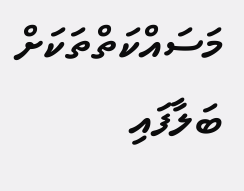މަސައްކަތްތަކަށް ބަލާފައި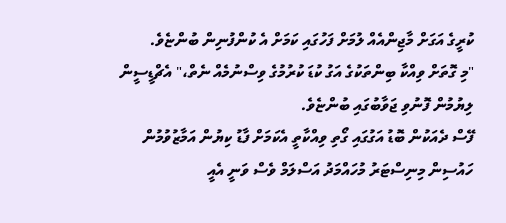ކުރީގެ އަގަށް މާޖިންއެއް ލުމަށް ފަހުގައި ކަމަށް އެ ކުންފުނިން ބުންޏެވެ.
"މި ގޮތަށް ވިއްކާ ބިންތަކުގެ އަގު ކުޑަ ކުރުމުގެ ވިސްނުމެއް ނެތް،" އެޗްޑީސީން ލިޔުމުން ފޮނުވި ޖަވާބުގައި ބުންޏެވެ.
ފޭސް ދެއަކުން ބޮޑު އަގުގައި ގޯތި ވިއްކާތީ އެކަމަށް ފާޑު ކިޔުން އަމާޒުވުމުން ހައުސިން މިނިސްޓަރު މުހައްމަދު އަސްލަމް ވެސް ވަނީ އެއީ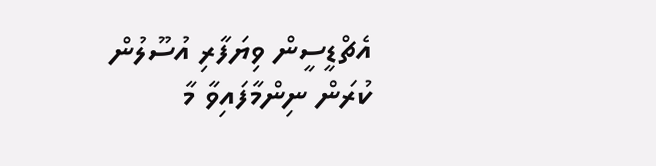އެޗްޑީސީން ވިޔަފާރި އުސޫލުން ކުރަން ނިންމާފައިވާ މާ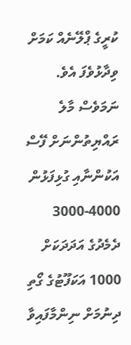ކުރީގެ ޕްލޭނެއް ކަމަށް ވިދާޅުވެފަ އެވެ.
ނަމަވެސް މާލެ ރައްޔިތުންނަށް ފޭސް އަކުންނާއި ގުޅިފަޅުން 4000-3000 ދެމެދުގެ އަދަދަކަށް 1000 އަކަފޫޓުގެ ގޯތި ދިނުމަށް ނިންމާފައިވާ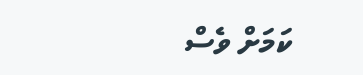ކަމަށް ވެސް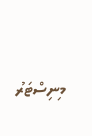މިނިސްޓަރު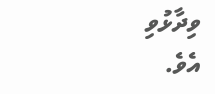ވިދާޅުވި އެވެ.